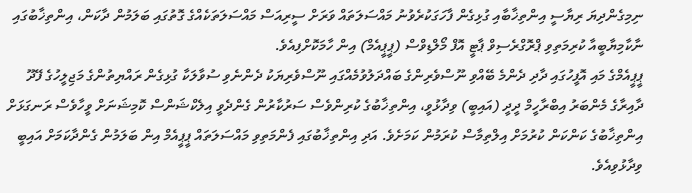ނިމިގެންދިޔަ ރިޔާސީ އިންތިޚާބާއި ގުޅިގެން ފާހަގަކުރެވުނު މައްސަލަތައް ވަރަށް ސީރިއަސް މައްސަލަތަކެއްގެ ގޮތުގައި ބަލަމުން ދާކަން، އިންތިޚާބުގައި ނާކާމިޔާބީއާ ކުރިމަތިވި ޕްރޮގްރެސިވް ޕާޓީ އޮފް މޯލްޑިވްސް (ޕީޕީއެމް) އިން ހާމަކޮށްފިއެވެ.
ޕީޕީއެމްގެ މައި އޮފީހުގައި ދާދި ދެންމެ ބޭއްވި ނޫސްވެރިންގެ ބައްދަލުވުމެއްގައި ނޫސްވެރިޔަކު ދެންނެވި ސުވާލަކާ ގުޅިގެން ރައްޔިތުންގެ މަޖިލީހުގެ ފޭދޫ ދާއިރާގެ މެންބަރު އިބްރާހީމް ދީދީ (އައިބީ) ވިދާޅުވީ، އިންތިޚާބުގެ ކުރިންވެސް ސަރުކާރުން ގެންދެވީ އިލެކްޝަންސް ކޮމިޝަނަށް ވީހާވެސް ރަނގަޅަށް އިންތިޚާބުގެ ކަންކަން ކުރުމަށް އިލްތިމާސް ކުރަމުން ކަމަށެވެ. އަދި އިންތިޚާބުގައި ފެންމަތިވި މައްސަލަތައް ޕީޕީއެމް އިން ބަލަމުން ގެންދާކަމަށް އައިބީ ވިދާޅުވިއެވެ.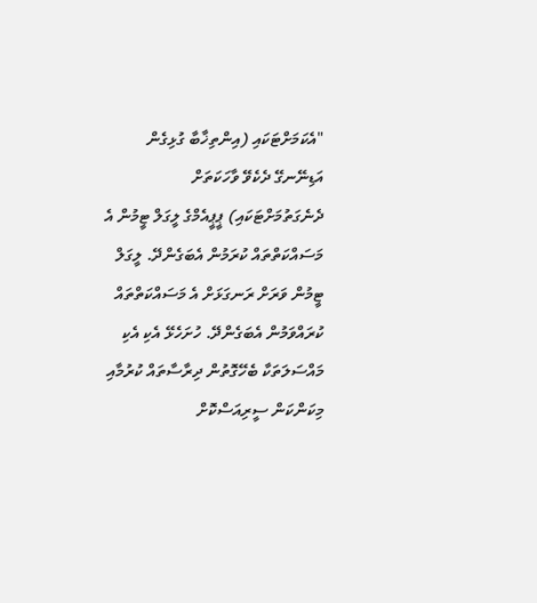"އެކަމަށްޓަކައި (އިންތިޚާބާ ގުޅިގެން އަޑިނޭނގޭ ދެކެވޭ ވާހަކަތަށް ދެނެގަތުމަށްޓަކައި) ޕީޕީއެމްގެ ލީގަލް ޓީމުން އެ މަސައްކަތްތައް ކުރަމުން އެބަގެންދޭ. ލީގަލް ޓީމުން ވަރަށް ރަނގަޅަށް އެ މަސައްކަތްތައް ކުރައްވަމުން އެބަގެންދޭ. ހުށަހެޅޭ އެކި އެކި މައްސަލަތަކާ ބެހޭގޮތުން ދިރާސާތައް ކުރުމާއި މިކަންކަން ސީރިއަސްކޮށް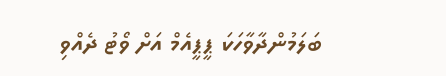ބަލަމުންދާވާހަކަ ޕީޕީއެމް އަށް ވޯޓު ދެއްވި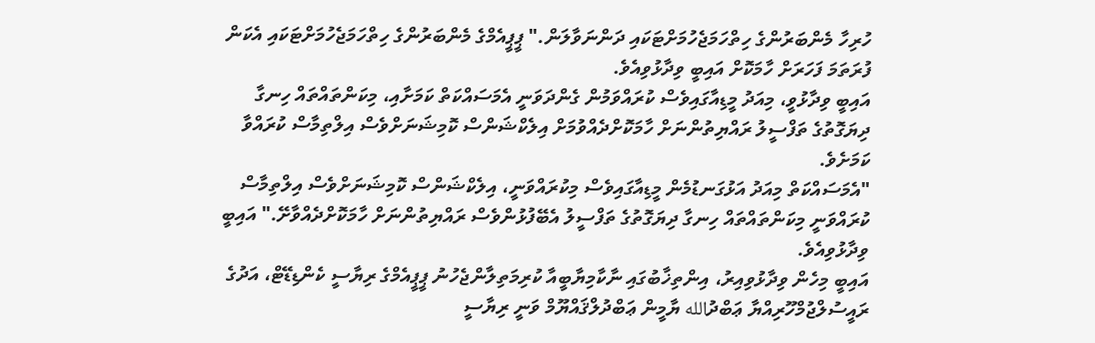ހުރިހާ މެންބަރުންގެ ހިތްހަމަޖެހުމަށްޓަކައި ދަންނަވާލަން." ޕީޕީއެމްގެ މެންބަރުންގެ ހިތްހަމަޖެހުމަށްޓަކައި އެކަން ފުރަތަމަ ފަހަރަށް ހާމަކޮށް އައިބީ ވިދާޅުވިއެވެ.
އައިބީ ވިދާޅުވީ، މިއަދު މީޑިއާގައިވެސް ކުރައްވަމުން ގެންދަވަނީ އެމަސައްކަތް ކަމަށާއި، މިކަންތައްތައް ހިނގާ ދިޔަގޮތުގެ ތަފްސީލު ރައްޔިތުންނަށް ހާމަކޮށްދެއްވުމަށް އިލެކްޝަންސް ކޮމިޝަނަށްވެސް އިލްތިމާސް ކުރައްވާ ކަމަށެވެ.
"އެމަސައްކަތް މިއަދު އަޅުގަނޑުމެން މީޑިއާގައިވެސް މިކުރައްވަނީ، އިލެކްޝަންސް ކޮމިޝަނަށްވެސް އިލްތިމާސް ކުރައްވަނީ މިކަންތައްތައް ހިނގާ ދިޔަގޮތުގެ ތަފްސީލު އެބޭފުޅުންވެސް ރައްޔިތުންނަށް ހާމަކޮށްދެއްވާށޭ." އައިބީ ވިދާޅުވިއެވެ.
އައިބީ މިހެން ވިދާޅުވިއިރު، އިންތިޚާބުގައި ނާކާމިޔާބީއާ ކުރިމަތިލާންޖެހުނު ޕީޕީއެމްގެ ރިޔާސީ ކެންޑިޑޭޓް، އަދުގެ ރައީސުލްޖުމްހޫރިއްޔާ ޢަބްދުالله ޔާމީން ޢަބްދުލްޤައްޔޫމް ވަނީ ރިޔާސީ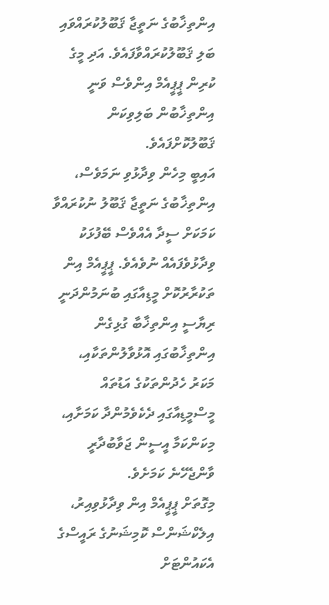އިންތިޚާބުގެ ނަތީޖާ ޤަބޫލުކުރައްވައި ބަލި ޤަބޫލުކުރައްވާފައެވެ. އަދި މީގެ ކުރިން ޕީޕީއެމް އިންވެސް ވަނީ އިންތިޚާބުން ބަލިވިކަން ޤަބޫލުކޮށްފައެވެ.
އައިބީ މިހެން ވިދާޅުވި ނަމަވެސް، އިންތިޚާބުގެ ނަތީޖާ ޤަބޫލު ނުކުރައްވާ ކަމަކަށް ސީދާ އެއްވެސް ބޭފުޅަކު ވިދާޅުވެފައެއް ނުވެއެވެ. ޕީޕީއެމް އިން ތަކުރާރުކޮށް މީޑިއާގައި ބުނަމުންދަނީ ރިޔާސީ އިންތިޚާބާ ގުޅިގެން އިންތިޚާބުގައި އޮޅުވާލުންތަކާއި، މަކަރު ހެދުންތަކުގެ އަޑުތައް މީސްމީޑިއާގައި ދެކެވެމުންދާ ކަމަށާއި، މިކަންކަމާ އީސީން ޖަވާބުދާރީ ވާންޖެހޭނެ ކަމަށެވެ.
މިގޮތަށް ޕީޕީއެމް އިން ވިދާޅުވިއިރު، އިލެކްޝަންސް ކޮމިޝަނުގެ ރައީސްގެ އެކައުންޓަށް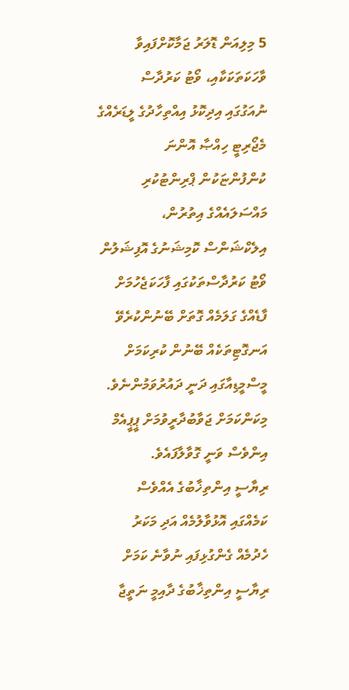5 މިލިއަން ޑޮލަރު ޖަމާކޮށްފައިވާ ވާހަކަތަކަކާއި، ވޯޓު ކަރުދާސް ނުއަގުގައި އިދިކޮޅު އިއްތިހާދުގެ ލީޑަރެއްގެ މެޖޯރިޓީ ހިއްޞާ އޮންނަ ކުންފުންޏަކުން ޕްރިންޓުކުރި މައްސަލައެއްގެ އިތުރުން، އިލެކްޝަންސް ކޮމިޝަނުގެ އޮފިޝަލުން ވޯޓު ކަރުދާސްތަކުގައި ފާހަކަޖެހުމަށް ފާޑެއްގެ ގަލަމެއް ގޮތަށް ބޭނުންކުރެވޭ އަނގޮޓިތަކެއް ބޭނުން ކުރިކަމަށް މީސްމީޑިއާގައި ދަނީ ދައުރުވަމުންނެވެ. މިކަންކަމަށް ޖަވާބުދާރީވުމަށް ޕީޕީއެމް އިންވެސް ވަނީ ގޮވާލާފައެވެ.
ރިޔާސީ އިންތިޚާބުގެ އެއްވެސް ކަމެއްގައި އޮޅުވާލުމެއް އަދި މަކަރު ހެދުމެއް ގެންގުޅިފައި ނުވާނެ ކަމަށް ރިޔާސީ އިންތިޚާބުގެ ދާއިމީ ނަތީޖާ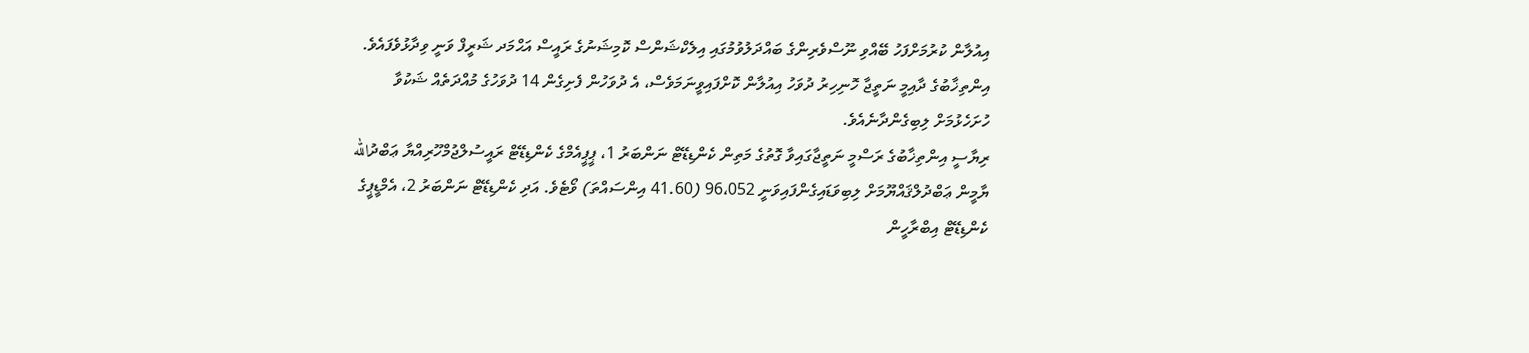އިއުލާން ކުރުމަށްފަހު ބޭއްވި ނޫސްވެރިންގެ ބައްދަލުވުމުގައި އިލެކްޝަންސް ކޮމިޝަނުގެ ރައީސް އަޙްމަދ ޝަރީފް ވަނީ ވިދާޅުވެފައެވެ. އިންތިޚާބުގެ ދާއިމީ ނަތީޖާ ހޮނިހިރު ދުވަހު އިއުލާން ކޮށްފައިވީނަމަވެސް، އެ ދުވަހުން ފެށިގެން 14 ދުވަހުގެ މުއްދަތެއް ޝަކުވާ ހުށަހެޅުމަށް ލިބިގެންދާނެއެވެ.
ރިޔާސީ އިންތިޚާބުގެ ރަސްމީ ނަތީޖާގައިވާ ގޮތުގެ މަތިން ކެންޑިޑޭޓް ނަންބަރު 1، ޕީޕީއެމްގެ ކެންޑިޑޭޓް ރައީސުލްޖުމްހޫރިއްޔާ ޢަބްދުالله ޔާމީން ޢަބްދުލްޤައްޔޫމަށް ލިބިވަޑައިގެންފައިވަނީ 96،052 (41.60 އިންސައްތަ) ވޯޓެވެ. އަދި ކެންޑިޑޭޓް ނަންބަރު 2، އެމްޑީޕީގެ ކެންޑިޑޭޓް އިބްރާހީން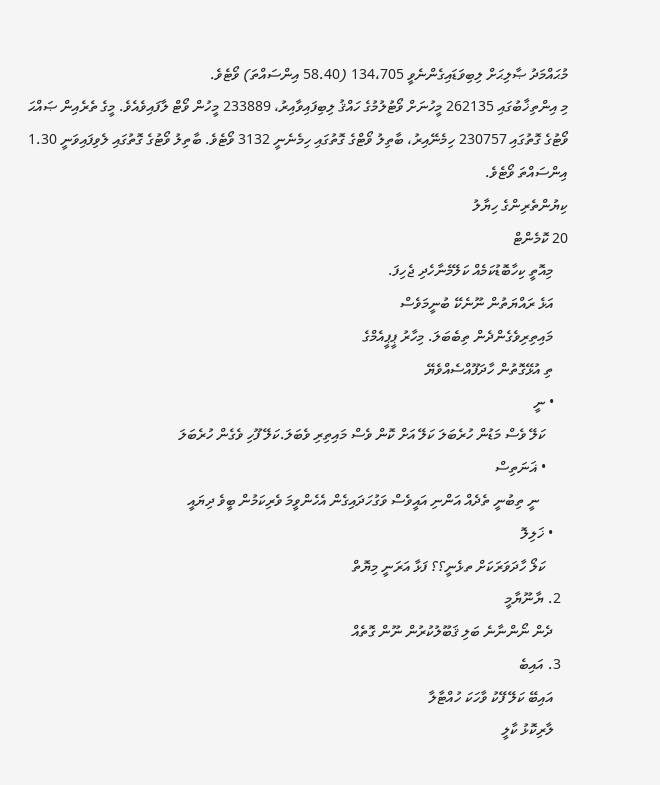މުޙައްމަދު ޞާލިޙަށް ލިބިވަޑައިގެންނެވީ 134،705 (58.40 އިންސައްތަ) ވޯޓެވެ.
މި އިންތިޚާބުގައި 262135 މީހުނަށް ވޯޓުލުމުގެ ހައްޤު ލިބިފައިވާއިރު، 233889 މީހުން ވޯޓް ލާފައިވެއެވެ. މީގެ ތެރެއިން ޞައްޙަ ވޯޓުގެ ގޮތުގައި 230757 ހިމެނޭއިރު، ބާތިލު ވޯޓްގެ ގޮތުގައި ހިމެނެނީ 3132 ވޯޓެވެ. ބާތިލު ވޯޓުގެ ގޮތުގައި ލެވިފައިވަނީ 1.30 އިންސައްތަ ވޯޓެވެ.
ކިޔުންތެރިންގެ ހިޔާލު
20 ކޮމެންޓް
    މިއޮތީ ކިހާބޮޑުކަމެއް ކަލޭމެނާހެދި ޖެހިފަ.
    އަޅެ ރައްޔަތުން ނޫނެކޭ ބުނީމަވެސް
    މައިތިރިވެގެންދެން ތިބެބަލަ. މިހާރު ޕީޕީއެމްގެ
    ތި އުޅޭގޮތުން ހާދަފޫއްސެއްވެޔޭ
    • ނީ
      ކަލޭ ވެސް މަޑުން ހުރެބަލަ ކަލޭ އަށް ކޮން ވެސް މައިތިރި ވެބަލަ.ކަލޭ ފޫހި ވެގެން ހުރެބަލަ
      • ޣަނަތިސް
        ނީ ތިބުނީ ތެދެއް އަންނި އައީވެސް ވަގުހަދައިގެން އެހެންވީމަ ވެރިކަމުން ބީވެ ދިޔައީ
    • ޚަލިލޮ
      ކަލޯ ހާދަވަރަކަށް ތޅެނީ؟؟ ފަޅާ އަރަނީ މިޔޮތް
  2. ޔާނޫޔާމީ
    ދެން ނޯންނާނެ ބަލި ޤަބޫލުކުރުން ނޫން ގޮތެއް
  3. އައިބެ
    އައިބޭ ކަލޭ ފޭކު ވާހަކަ ހުއްޓާލާ
    ލާރިކޮޅު ކާލީ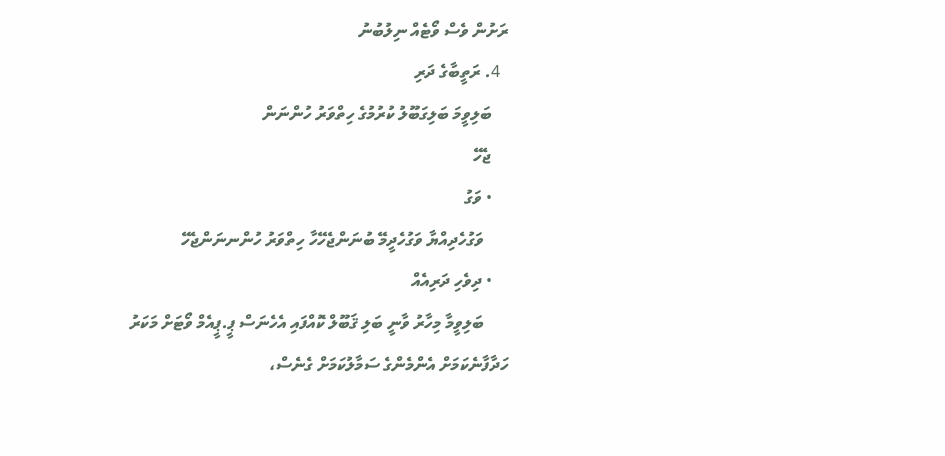ރަށުން ވެސް ވޯޓެއް ނިލުބުނު
  4. ރަތީބާގެ ދަރި
    ބަލިވީމަ ބަލިގަބޫލު ކުރުމުގެ ހިތްވަރު ހުންނަން
    ޖެހޭ
    • ވަގު
      ވަގުހެދިއްޔާ ވަގުހެދީމޭ ބުނަންޖެހޭހާ ހިތްވަރު ހުންނނަންޖެހޭ
    • ދިވެހި ދަރިއެއް
      ބަލިވީމާ މިހާރު ވާނީ ބަލި ޤަބޫލް ކޮއްފައި އެހެނަސް ޕީ.ޕީއެމް ވޯޓަށް މަކަރު ހަދާފާނެކަމަށް އެންމެންގެ ސަމާލުކަމަށް ގެނެސް،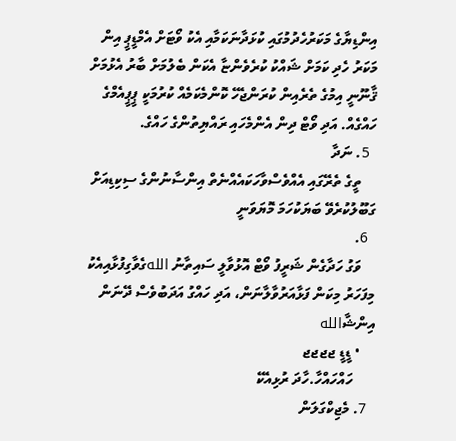އިންޑިޔާގެ މަކަރުހެދުމުގައި ކުޅަދާނަކަމާއި އެކު ވޯޓަށް އެމްޑީޕީ އިން މަކަރު ހެދި ކަމަށް ޝައްކު ކުރެވެންޏާ އެކަން ބެލުމަށް ބާރު އެޅުމަށް ޤާނޫނީ އިމުގެ ތެރެއިން ކުރަންޖެހޭ ކޮންމެކަމެއް ކުރުމަކީ ޕީޕީއެމްގެ ހައްގެއް. އަދި ވޯޓް ދިން އެންމެހައި ރައްޔިތުންގެ ހައްގެ.
  5. ނަދާ
    ތީގެ ތެރޭގައި އެއްވެސްވާހަކައެއްނެތް އިންސާނުންގެ ސިކިޑިއަށް ގަބޫލުކުރެވޭ ބަޔަކުހަމަ މޮޔަވަނީ
  6.
    ވަގު ހަދާގެން ޝަރީފު ވޯޓް އޮޅުވާލީ ސައިތާނު اللهގެވާގިފުޅާއިއެކު މިފަހަރު މިކަން ފަޅާއަރުވާލާނަން، އަދި ހައްގު އަދަބުވެސް ދޭނަން އިންޝާالله
    • ޑީޑީ ޖޖޖޖ
      ހައްހައްހާ.ހާދަ ރުޅިއެކޭ
  7. މެޖިކްގަލަން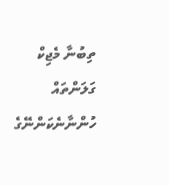ތިބުނާ މެޖިކް ގަލަންތައް ހުންނާނެކަންނޭގެ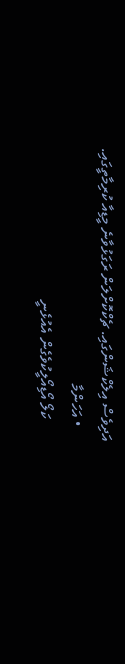އަދިވެސް އިލެކްޝަންގައި. ޗެކްކޮށްލަން ރަގަޅުވާނެ މީޑިއާ ކުރިމާތީގައި.
    • އަހަންމާ
      ކަލޯ އޯޑިއޯލީކުވެގެން އެއުޅެނީ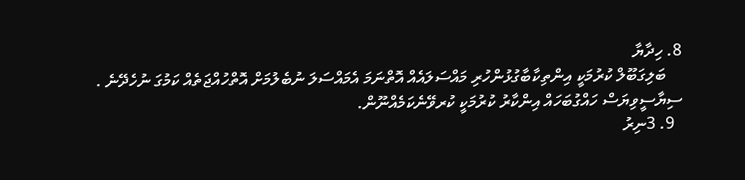8. ހިދާޔާ
    ބަލިގަބޫލް ކުރުމަކީ އިންތިކާބާގުޅުންހުރި މައްސަލައެއް އޮތްނަމަ އެމައްސަލަ ނުބެލުމަށް އޮތްހުއްޖަތެއް ކަމުގަ ނުހެދޭނެ . ސިޔާސީވިޔަސް ހައްގުބަހައް އިންކާރު ކުރުމަކީ ކުރވޭނެކަމެއްނޫން.
  9. 3ނިރު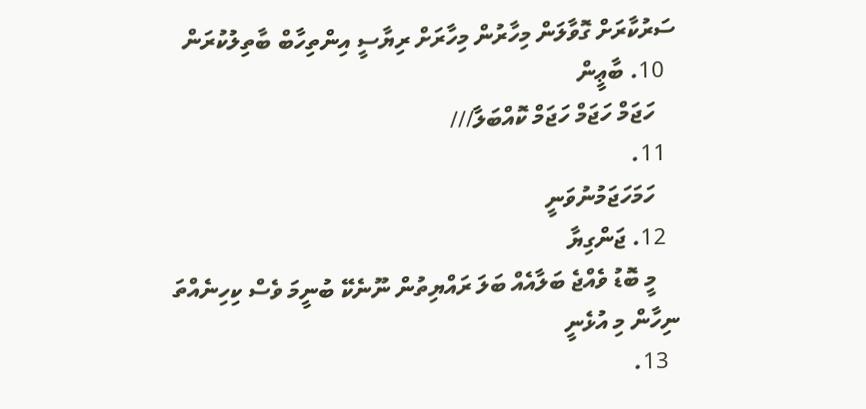ސަރުކާރަށް ގޮވާލަން މިހާރުން މިހާރަށް ރިޔާސީ އިންތިހާބް ބާތިލުކުރަން
  10. ބާޢީން
    ހަޖަމް ހަޖަމް ހަޖަމް ކޮއްބަލާ///
  11.
    ހަމަހަޖަމުނުވަނީ
  12. ޖަންގިޔާ
    މީ ބޮޑު ވެއްޖެ ބަލާއެއް ބަލަ ރައްޔިތުން ނޫނެކޭ ބުނީމަ ވެސް ކިހިނެއްތަ ނިހާން މި އުޅެނީ
  13.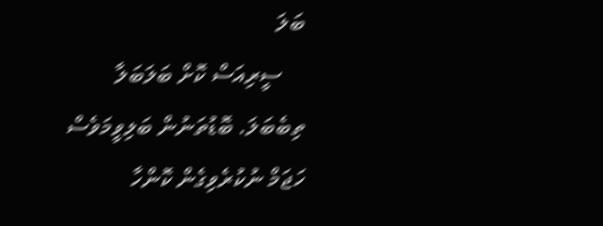ބަލަ
    ސީރިއަސް ކޮށް ބަލަބަލާ ތިބެބަލަ. ބޮޑުތަނުން ބަލިވީމަވެސް ހަޖަމް ނުކުރެވިގެން ކޮންހާ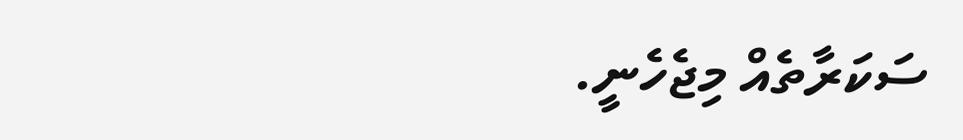ސަކަރާތެއް މިޖެހެނީ.